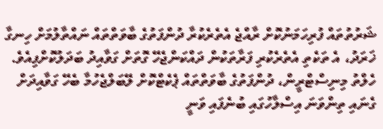ޝަރުތުތައް ފުރިހަމަނުކޮށް ރާއްޖެ އެތެރެކުރާ ދުންފަތުގެ ބާވަތްތައް ނައްތާލުމަށް ހިނގާ ޚަރަދު، އެ ތަކެތި އެތެރެކުރި ފަރާތަކުން ދައްކަންޖެހޭ ގޮތަށް ގަވާއިދު ބަދަލުކޮށްފިއެވެ.
ހެލްތު މިނިސްޓްރީން، ދުންފަތުގެ ބާވަތްތައް ޕެކެޓްކޮށް ލޭބަލްޖެހުމާ ބެހޭ ގަވާއިދަށް ގެނައި ތިންވަނަ އިސްލާހުގައި ބުނެފައި ވަނީ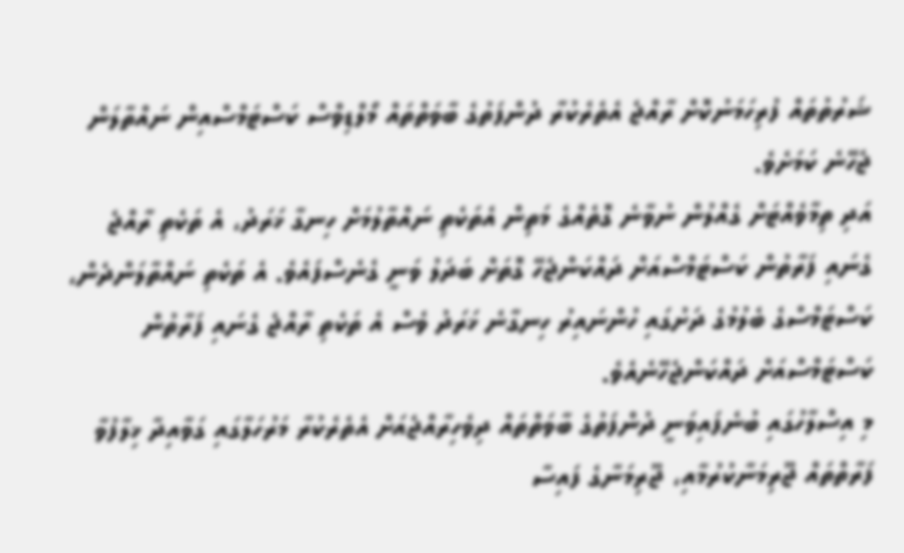ޝަރުތުތައް ފުރިހަމަނުކޮށް ރާއްޖެ އެތެރެކުރާ ދުންފަތުގެ ބާވަތްތައް މޯލްޑިވްސް ކަސްޓަމްސްއިން ނައްތާލަން ޖެހޭނެ ކަމަށެވެ.
އަދި ތިމާވެއްޓަށް ގެއްލުން ނުވާނެ ގޮތެއްގެ މަތިން އެތަކެތި ނައްތާލުމަށް ހިނގާ ޚަރަދު، އެ ތަކެތި ރާއްޖެ ގެނައި ފަރާތުން ކަސްޓަމްސްއަށް ދައްކަންޖެހޭ ގޮތަށް ބަދަލު ވަނީ ގެނެސްފައެވެ. އެ ތަކެތި ނައްތާލަންދެން، ކަސްޓަމްސްގެ ބެލުމުގެ ދަށުގައި ހުންނައިރު ހިނގާނެ ޚަރަދު ވެސް އެ ތަކެތި ރާއްޖެ ގެނައި ފަރާތުން ކަސްޓަމްސްއަށް ދައްކަންޖެހޭނެއެވެ.
މި އިސްލާހުގައި ބުނެފައިވަނީ ދުންފަތުގެ ބާވަތްތައް ދިވެހިރާއްޖެއަށް އެތެރެކުރާ މަރުހަލާގައި ގަވާއިދާ ޚިލާފުވާ ފަރާތްތައް ޖޫރިމަނާކުރުމާއި، ޖޫރިމަނާގެ ފައިސާ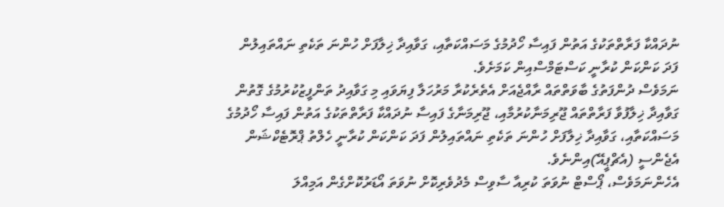ނުދައްކާ ފަރާތްތަކުގެ އަތުން ފައިސާ ހޯދުމުގެ މަސައްކަތާއި، ގަވާއިދާ ޚިލާފަށް ހުންނަ ތަކެތި ނައްތައިލުން ފަދަ ކަންކަން ކުރާނީ ކަސްޓަމްސްއިން ކަމަށެވެ.
ނަމަވެސް ދުންފަތުގެ ބާވަތްތައް ރާއްޖެއަށް އެތެރެކުރާ މަރުހަލާ ފިޔަވައި މި ގަވާއިދު ތަންފީޒުކުރުމުގެ ގޮތުން ގަވާއިދާ ޚިލާފުވާ ފަރާތްތައް ޖޫރިމަނާކުރުމާއި، ޖޫރިމަނާގެ ފައިސާ ނުދައްކާ ފަރާތްތަކުގެ އަތުން ފައިސާ ހޯދުމުގެ މަސައްކަތާއި، ގަވާއިދާ ޚިލާފަށް ހުންނަ ތަކެތި ނައްތައިލުން ފަދަ ކަންކަން ކުރާނީ ހެލްތު ޕްރޮޓެކްޝަން އެޖެންސީ (އެޗްޕީއޭ)އިންނެވެ.
އެހެންނަމަވެސް، ޕޯސްޓް ނުވަތަ ކުރިއާ ސާވިސް މެދުވެރިކޮށް ނުވަތަ އޯޑަރުކޮށްގެން އަމިއްލަ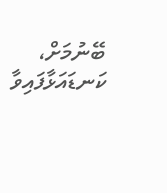ބޭނުމަށް، ކަނޑައަޅާފައިވާ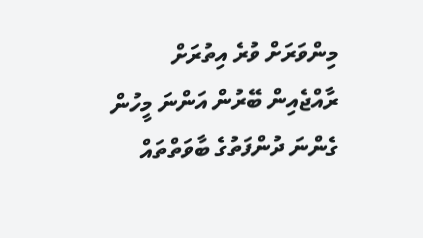މިންވަރަށް ވުރެ އިތުރަށް ރާއްޖެއިން ބޭރުން އަންނަ މީހުން ގެންނަ ދުންފަތުގެ ބާވަތްތައް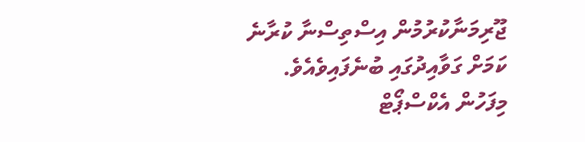ޖޫރިމަނާކުރުމުން އިސްތިސްނާ ކުރާނެ ކަމަށް ގަވާއިދުގައި ބުނެފައިވެއެވެ.
މިފަހުން އެކްސްޕޯޓް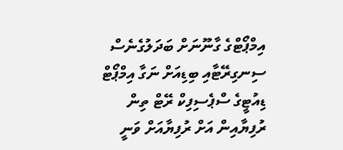އިމްޕޯޓްގެ ގާނޫނަށް ބަދަލުގެނެސް ސިނގިރޭޓާއި ބިޑިއަށް ނަގާ އިމްޕޯޓް ޑިއުޓީގެ ސްޕެސިފިކް ރޭޓް ތިން ރުފިޔާއިން އަށް ރުފިޔާއަށް ވަނީ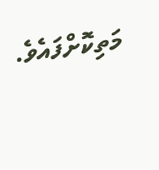މަތިކޮށްފައެވެ.